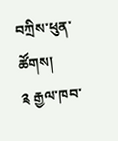བཀྲིས་ཕུན་ཚོགས།
༉ རྒྱལ་ཁབ་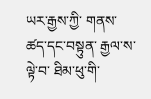ཡར་རྒྱས་ཀྱི་ གནས་ཚད་དང་བསྟུན་ རྒྱལ་ས་ལྟེ་བ་ ཐིམ་ཕུ་གི་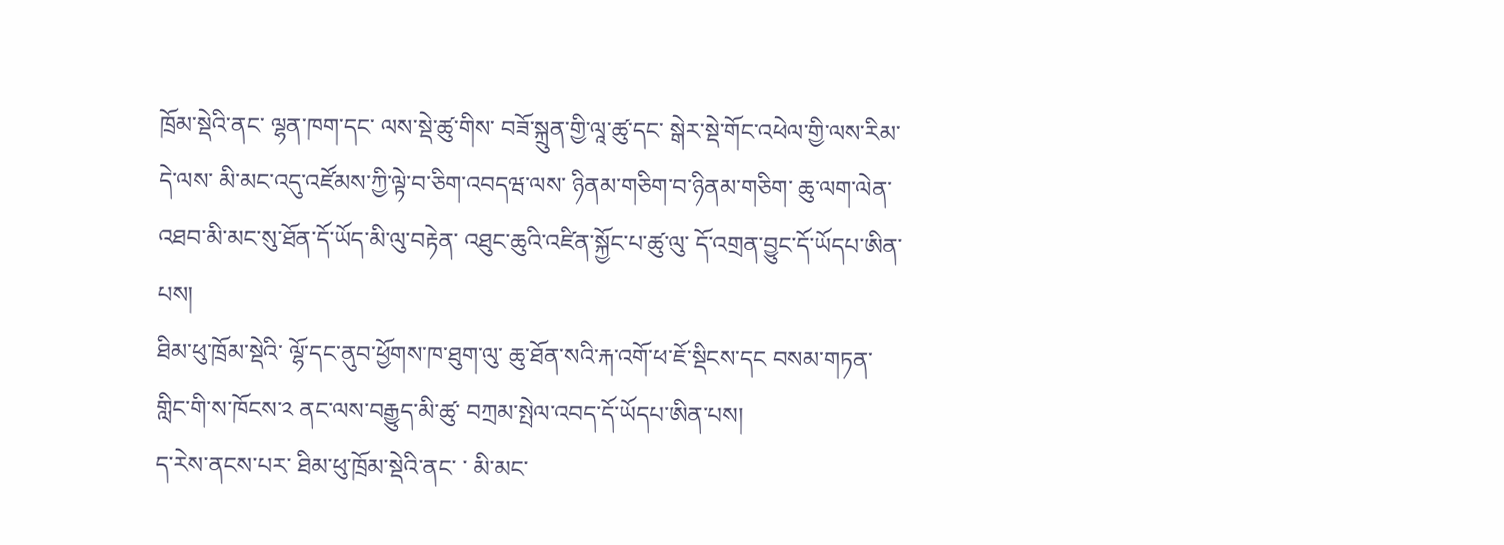ཁྲོམ་སྡེའི་ནང་ ལྷན་ཁག་དང་ ལས་སྡེ་ཚུ་གིས་ བཟོ་སྐྲུན་གྱི་ལཱ་ཚུ་དང་ སྒེར་སྡེ་གོང་འཕེལ་གྱི་ལས་རིམ་ དེ་ལས་ མི་མང་འདུ་འཛོམས་ཀྱི་ལྟེ་བ་ཅིག་འབདཝ་ལས་ ཉིནམ་གཅིག་བ་ཉིནམ་གཅིག་ ཆུ་ལག་ལེན་འཐབ་མི་མང་སུ་ཐོན་དོ་ཡོད་མི་ལུ་བརྟེན་ འཐུང་ཆུའི་འཛིན་སྐྱོང་པ་ཚུ་ལུ་ དོ་འགྲན་བྱུང་དོ་ཡོདཔ་ཨིན་པས།
ཐིམ་ཕུ་ཁྲོམ་སྡེའི་ ལྷོ་དང་ནུབ་ཕྱོགས་ཁ་ཐུག་ལུ་ ཆུ་ཐོན་སའི་རྐ་འགོ་ཕ་ཇོ་སྡིངས་དང བསམ་གཏན་གླིང་གི་ས་ཁོངས་༢ ནང་ལས་བརྒྱུད་མི་ཚུ་ བཀྲམ་སྤེལ་འབད་དོ་ཡོདཔ་ཨིན་པས།
ད་རེས་ནངས་པར་ ཐིམ་ཕུ་ཁྲོམ་སྡེའི་ནང་ ་ མི་མང་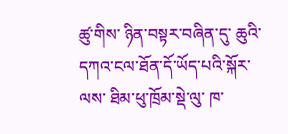ཚུ་གིས་ ཉིན་བསྟར་བཞིན་དུ་ ཆུའི་དཀའ་ངལ་ཐོན་དོ་ཡོད་པའི་སྐོར་ལས་ ཐིམ་ཕུ་ཁྲོམ་སྡེ་ལུ་ ཁ་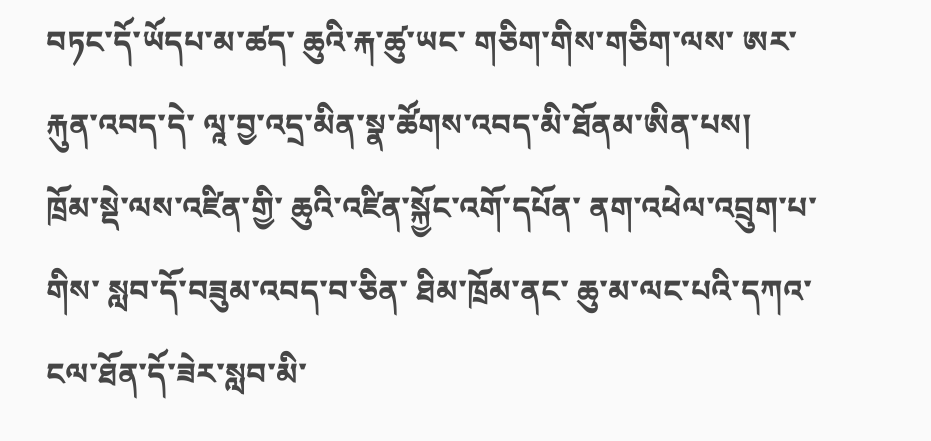བཏང་དོ་ཡོདཔ་མ་ཚད་ ཆུའི་རྐ་ཚུ་ཡང་ གཅིག་གིས་གཅིག་ལས་ ཨར་རྐུན་འབད་དེ་ ལཱ་བྱ་འདྲ་མིན་སྣ་ཚོགས་འབད་མི་ཐོནམ་ཨིན་པས།
ཁྲོམ་སྡེ་ལས་འཛིན་གྱི་ ཆུའི་འཛིན་སྐྱོང་འགོ་དཔོན་ ནག་འཕེལ་འབྲུག་པ་གིས་ སླབ་དོ་བཟུམ་འབད་བ་ཅིན་ ཐིམ་ཁྲོམ་ནང་ ཆུ་མ་ལང་པའི་དཀའ་ངལ་ཐོན་དོ་ཟེར་སླབ་མི་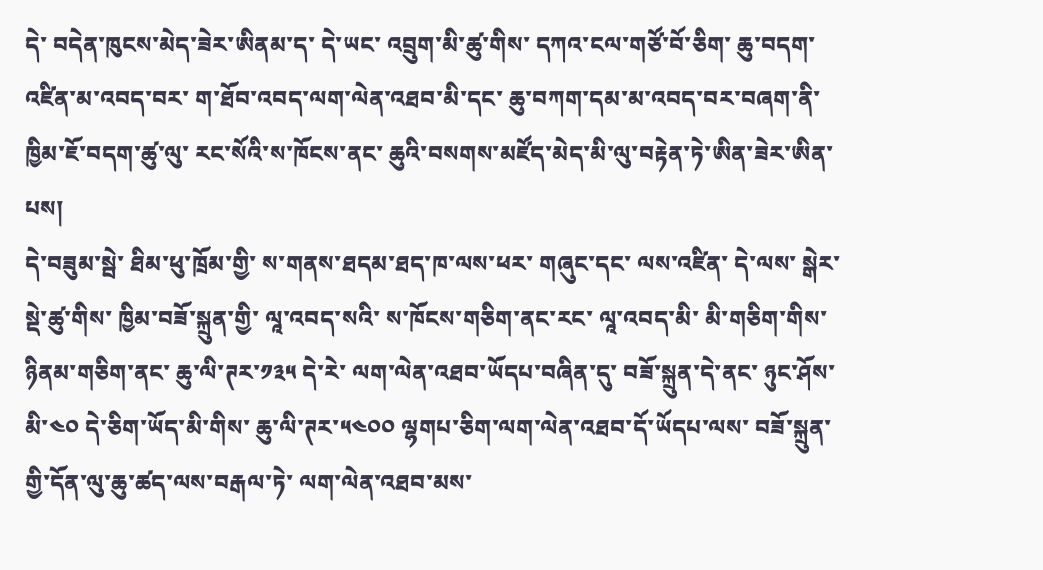དེ་ བདེན་ཁུངས་མེད་ཟེར་ཨིནམ་ད་ དེ་ཡང་ འབྲུག་མི་ཚུ་གིས་ དཀའ་ངལ་གཙོ་བོ་ཅིག་ ཆུ་བདག་འཛིན་མ་འབད་བར་ ག་ཐོབ་འབད་ལག་ལེན་འཐབ་མི་དང་ ཆུ་བཀག་དམ་མ་འབད་བར་བཞག་ནི་ ཁྱིམ་ཇོ་བདག་ཚུ་ལུ་ རང་སོའི་ས་ཁོངས་ནང་ ཆུའི་བསགས་མཛོད་མེད་མི་ལུ་བརྟེན་ཏེ་ཨིན་ཟེར་ཨིན་པས།
དེ་བཟུམ་སྦེ་ ཐིམ་ཕུ་ཁྲོམ་གྱི་ ས་གནས་ཐདམ་ཐད་ཁ་ལས་ཕར་ གཞུང་དང་ ལས་འཛིན་ དེ་ལས་ སྒེར་སྡེ་ཚུ་གིས་ ཁྱིམ་བཟོ་སྐྲུན་གྱི་ ལཱ་འབད་སའི་ ས་ཁོངས་གཅིག་ནང་རང་ ལཱ་འབད་མི་ མི་གཅིག་གིས་ ཉིནམ་གཅིག་ནང་ ཆུ་ལི་ཊར་༡༣༥ དེ་རེ་ ལག་ལེན་འཐབ་ཡོདཔ་བཞིན་དུ་ བཟོ་སྐྲུན་དེ་ནང་ ཉུང་ཤོས་མི་༤༠ དེ་ཅིག་ཡོད་མི་གིས་ ཆུ་ལི་ཊར་༥༤༠༠ ལྷགཔ་ཅིག་ལག་ལེན་འཐབ་དོ་ཡོདཔ་ལས་ བཟོ་སྐྲུན་གྱི་དོན་ལུ་ཆུ་ཚད་ལས་བརྒལ་ཏེ་ ལག་ལེན་འཐབ་མས་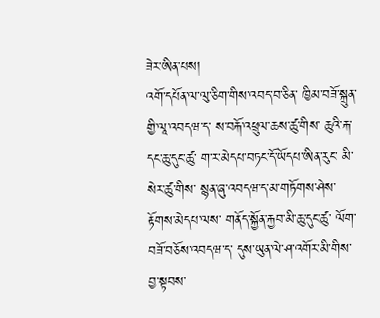ཟེར་ཨིན་པས།
འགོ་དཔོན་ལ་ལུ་ཅིག་གིས་འབད་བ་ཅིན་ ཁྱིམ་བཟོ་སྐྲུན་གྱི་ལཱ་འབདཝ་ད་ ས་བརྐོ་འཕྲུལ་ཆས་ཚུ་གིས་ ཆུའི་རྐ་དང་ཆུ་དུང་ཚུ་ ག་ར་མེདཔ་བཏང་དོ་ཡོདཔ་ཨིན་རུང་ མི་སེར་ཚུ་གིས་ སྙན་ཞུ་འབདཝ་ད་མ་གཏོགས་ཤེས་རྟོགས་མེདཔ་ལས་ གནོད་སྐྱོན་རྐྱབ་མི་ཆུ་དུང་ཚུ་ ལོག་བཟོ་བཅོས་འབདཝ་ད་ དུས་ཡུན་ལེ་ཤ་འགོར་མི་གིས་ བྱ་སྟབས་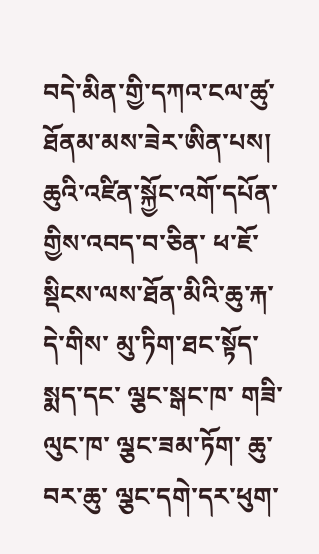བདེ་མིན་གྱི་དཀའ་ངལ་ཚུ་ཐོནམ་མས་ཟེར་ཨིན་པས།
ཆུའི་འཛིན་སྐྱོང་འགོ་དཔོན་གྱིས་འབད་བ་ཅིན་ ཕ་ཇོ་སྡིངས་ལས་ཐོན་མིའི་ཆུ་རྐ་དེ་གིས་ མུ་ཏིག་ཐང་སྟོད་སྨད་དང་ ལྕང་སྒང་ཁ་ གཟི་ལུང་ཁ་ ལྕང་ཟམ་ཏོག་ ཆུ་བར་ཆུ་ ལྕང་དགེ་དར་ཕུག་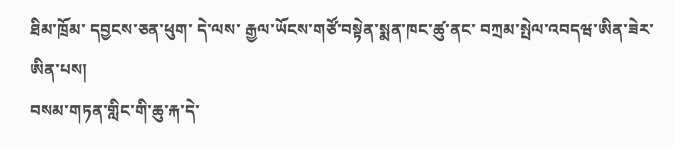ཐིམ་ཁྲོམ་ དབྱངས་ཅན་ཕུག་ དེ་ལས་ རྒྱལ་ཡོངས་གཙོ་བསྟེན་སྨན་ཁང་ཚུ་ནང་ བཀྲམ་སྤེལ་འབདཝ་ཨིན་ཟེར་ཨིན་པས།
བསམ་གཏན་གླིང་གི་ཆུ་རྐ་དེ་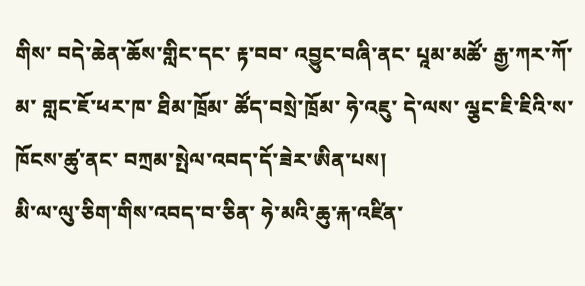གིས་ བདེ་ཆེན་ཆོས་གླིང་དང་ རྟ་བབ་ འབྱུང་བཞི་ནང་ པཱམ་མཚོ་ རྒྱ་ཀར་ཀོ་མ་ གླང་ཇོ་ཕར་ཁ་ ཐིམ་ཁྲོམ་ ཚོད་བསྲེ་ཁྲོམ་ ཧེ་འཇུ་ དེ་ལས་ ལྕང་ཇི་ཇིའི་ས་ཁོངས་ཚུ་ནང་ བཀྲམ་སྤེལ་འབད་དོ་ཟེར་ཨིན་པས།
མི་ལ་ལུ་ཅིག་གིས་འབད་བ་ཅིན་ ཧེ་མའི་ཆུ་རྐ་འཛིན་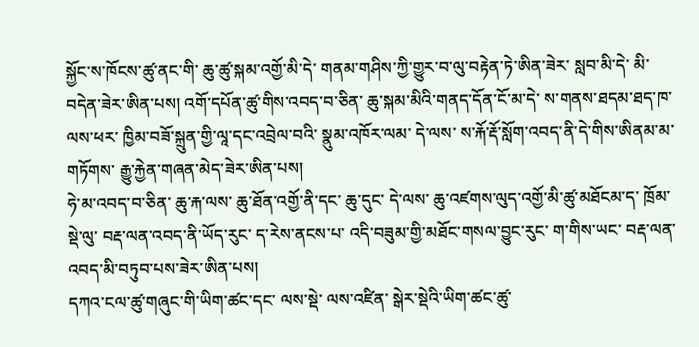སྐྱོང་ས་ཁོངས་ཚུ་ནང་གི་ ཆུ་ཚུ་སྐམ་འགྱོ་མི་དེ་ གནམ་གཤིས་ཀྱི་གྱུར་བ་ལུ་བརྟེན་ཏེ་ཨིན་ཟེར་ སླབ་མི་དེ་ མི་བདེན་ཟེར་ཨིན་པས། འགོ་དཔོན་ཚུ་གིས་འབད་བ་ཅིན་ ཆུ་སྐམ་མིའི་གནད་དོན་ངོ་མ་དེ་ ས་གནས་ཐདམ་ཐད་ཁ་ལས་ཕར་ ཁྱིམ་བཟོ་སྐྲུན་གྱི་ལཱ་དང་འབྲེལ་བའི་ སྣུམ་འཁོར་ལམ་ དེ་ལས་ ས་རྐོ་རྡོ་སློག་འབད་ནི་དེ་གིས་ཨིནམ་མ་གཏོགས་ རྒྱུ་རྐྱེན་གཞན་མེད་ཟེར་ཨིན་པས།
ཧེ་མ་འབད་བ་ཅིན་ ཆུ་རྐ་ལས་ ཆུ་ཐོན་འགྱོ་ནི་དང་ ཆུ་དུང་ དེ་ལས་ ཆུ་འཛགས་ལུད་འགྱོ་མི་ཚུ་མཐོངམ་ད་ ཁྲོམ་སྡེ་ལུ་ བརྡ་ལན་འབད་ནི་ཡོད་རུང་ ད་རེས་ནངས་པ་ འདི་བཟུམ་གྱི་མཐོང་གསལ་བྱུང་རུང་ ག་གིས་ཡང་ བརྡ་ལན་འབད་མི་བཏུབ་པས་ཟེར་ཨིན་པས།
དཀའ་ངལ་ཚུ་གཞུང་གི་ཡིག་ཚང་དང་ ལས་སྡེ་ ལས་འཛིན་ སྒེར་སྡེའི་ཡིག་ཚང་ཚུ་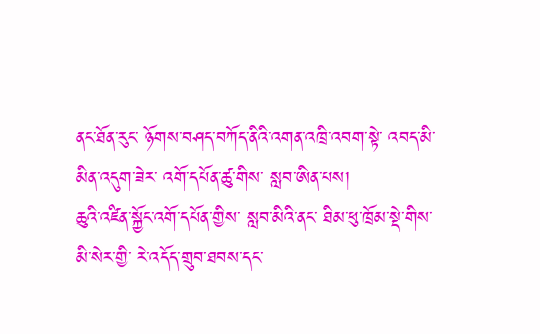ནང་ཐོན་རུང་ ཉོགས་བཤད་བཀོད་ནིའི་འགན་འཁྲི་འབག་སྟེ་ འབད་མི་མིན་འདུག་ཟེར་ འགོ་དཔོན་ཚུ་གིས་ སླབ་ཨིན་པས།
ཆུའི་འཛིན་སྐྱོང་འགོ་དཔོན་གྱིས་ སླབ་མིའི་ནང་ ཐིམ་ཕུ་ཁྲོམ་སྡེ་གིས་ མི་སེར་གྱི་ རེ་འདོད་གྲུབ་ཐབས་དང་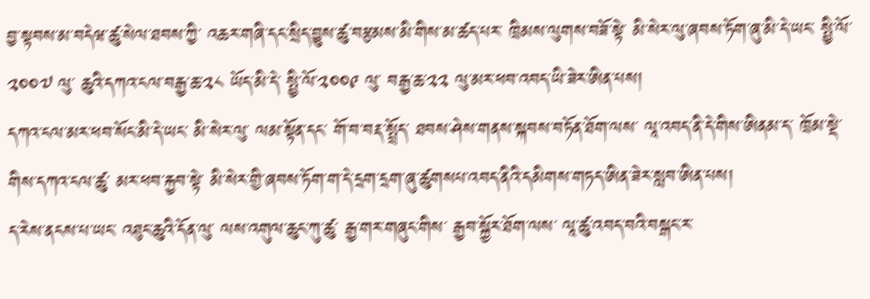བྱ་སྟབས་མ་བདེཝ་ཚུ་སེལ་ཐབས་ཀྱི་ འཆར་གཞི་དང་སྲིད་བྱུས་ཚུ་བརྩམས་མི་གིས་མ་ཚད་པར་ ཁྲིམས་ལུགས་བཟོ་སྟེ་ མི་སེར་ལུ་ཞབས་ཏོག་ཞུ་མི་དེ་ཡང་ སྤྱི་ལོ་༢༠༠༧ ལུ་ ཆུའི་དཀའ་ངལ་བརྒྱ་ཆ་༢༨ ཡོད་མི་དེ་ སྤྱི་ལོ་༢༠༠༩ ལུ་ བརྒྱ་ཆ་༢༢ ལུ་མར་ཕབ་འབད་ཡི་ཟེར་ཨིན་པས།
དཀའ་ངལ་མར་ཕབ་སོང་མི་དེ་ཡང་ མི་སེར་ལུ་ ལམ་སྟོན་དང་ གོ་བ་བརྡ་སྤྲོད་ ཐབས་ཤེས་གནས་སྐབས་བཏོན་ཐོག་ལས་ ལཱ་འབད་ནི་དེ་གིས་ཨིནམ་ད་ ཁྲོམ་སྡེ་གིས་དཀའ་ངལ་ཚུ་ མར་ཕབ་རྐྱབ་སྟེ་ མི་སེར་གྱི་ཞབས་ཏོག་ག་དེ་དྲག་དྲག་ཞུ་ཚུགསཔ་འབད་ནིའི་དམིགས་གཏད་ཨིན་ཟེར་སླབ་ཨིན་པས།
ད་རེས་ནངས་པ་ཡང་ འཐུང་ཆུའི་དོན་ལུ་ ལས་འགུལ་ཆུང་ཀུ་ཚུ་ རྒྱ་གར་གཞུང་གིས་ རྒྱབ་སྐྱོར་ཐོག་ལས་ ལཱ་ཚུ་འབད་བའི་བསྒང་ར་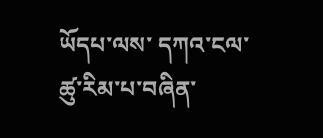ཡོདཔ་ལས་ དཀའ་ངལ་ཚུ་རིམ་པ་བཞིན་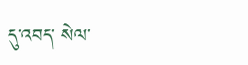དུ་འབད་ སེལ་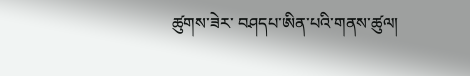ཚུགས་ཟེར་ བཤདཔ་ཨིན་པའི་གནས་ཚུལ།